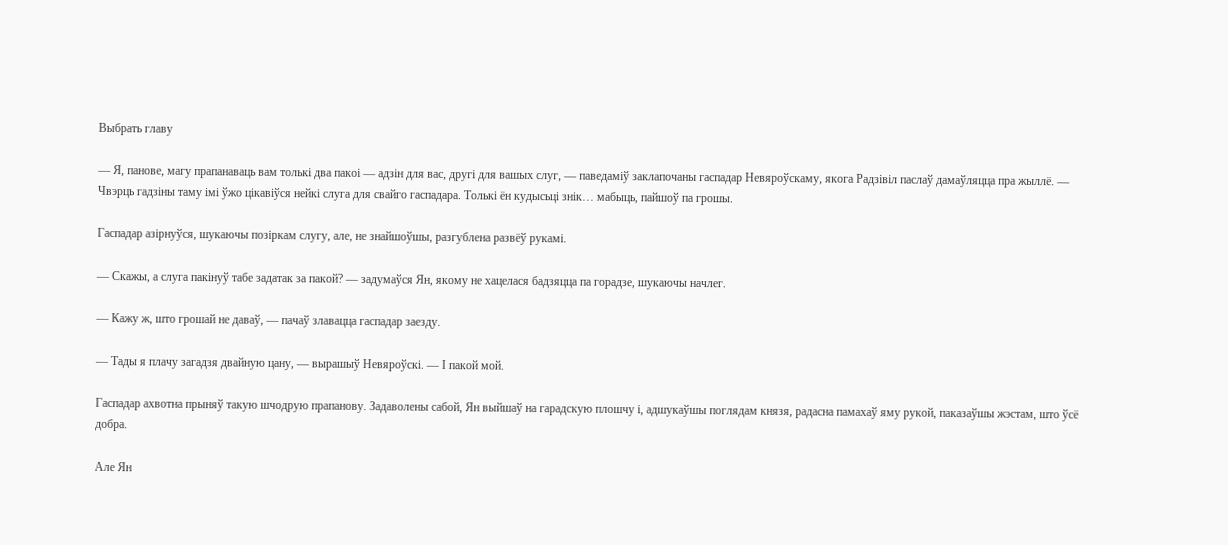Выбрать главу

— Я, панове, магу прапанаваць вам толькі два пакоі — адзін для вас, другі для вашых слуг, — паведаміў заклапочаны гаспадар Невяроўскаму, якога Радзівіл паслаў дамаўляцца пра жыллё. — Чвэрць гадзіны таму імі ўжо цікавіўся нейкі слуга для свайго гаспадара. Толькі ён кудысьці знік… мабыць, пайшоў па грошы.

Гаспадар азірнуўся, шукаючы позіркам слугу, але, не знайшоўшы, разгублена развёў рукамі.

— Скажы, а слуга пакінуў табе задатак за пакой? — задумаўся Ян, якому не хацелася бадзяцца па горадзе, шукаючы начлег.

— Кажу ж, што грошай не даваў, — пачаў злавацца гаспадар заезду.

— Тады я плачу загадзя двайную цану, — вырашыў Невяроўскі. — І пакой мой.

Гаспадар ахвотна прыняў такую шчодрую прапанову. Задаволены сабой, Ян выйшаў на гарадскую плошчу і, адшукаўшы поглядам князя, радасна памахаў яму рукой, паказаўшы жэстам, што ўсё добра.

Але Ян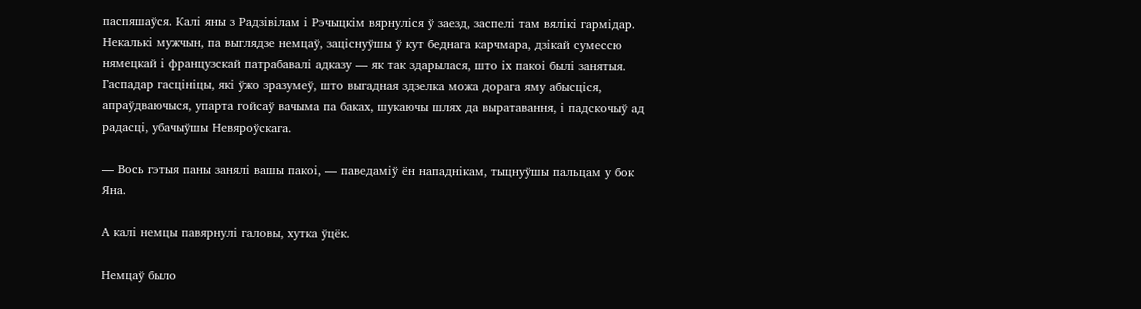паспяшаўся. Калі яны з Радзівілам і Рэчыцкім вярнуліся ў заезд, заспелі там вялікі гармідар. Некалькі мужчын, па выглядзе немцаў, заціснуўшы ў кут беднага карчмара, дзікай сумессю нямецкай і французскай патрабавалі адказу — як так здарылася, што іх пакоі былі занятыя. Гаспадар гасцініцы, які ўжо зразумеў, што выгадная здзелка можа дорага яму абысціся, апраўдваючыся, упарта гойсаў вачыма па баках, шукаючы шлях да выратавання, і падскочыў ад радасці, убачыўшы Невяроўскага.

— Вось гэтыя паны занялі вашы пакоі, — паведаміў ён нападнікам, тыцнуўшы пальцам у бок Яна.

А калі немцы павярнулі галовы, хутка ўцёк.

Немцаў было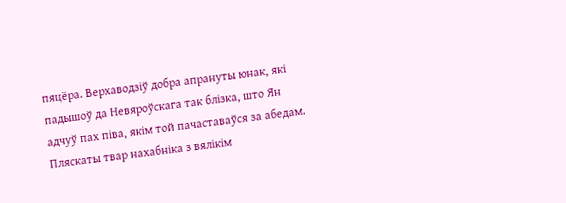пяцёра. Верхаводзіў добра апрануты юнак, які падышоў да Невяроўскага так блізка, што Ян адчуў пах піва, якім той пачаставаўся за абедам. Пляскаты твар нахабніка з вялікім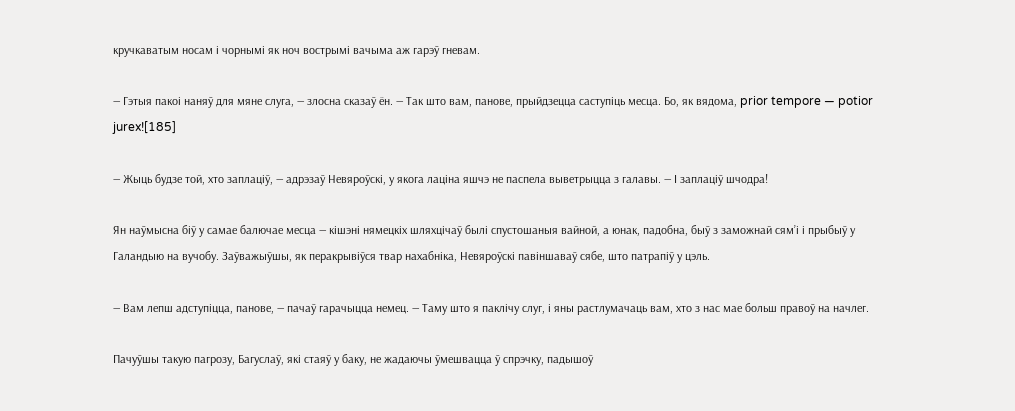кручкаватым носам і чорнымі як ноч вострымі вачыма аж гарэў гневам.

— Гэтыя пакоі наняў для мяне слуга, — злосна сказаў ён. — Так што вам, панове, прыйдзецца саступіць месца. Бо, як вядома, prior tempore — potior jurex![185]

— Жыць будзе той, хто заплаціў, — адрэзаў Невяроўскі, у якога лаціна яшчэ не паспела выветрыцца з галавы. — І заплаціў шчодра!

Ян наўмысна біў у самае балючае месца — кішэні нямецкіх шляхцічаў былі спустошаныя вайной, а юнак, падобна, быў з заможнай сям’і і прыбыў у Галандыю на вучобу. Заўважыўшы, як перакрывіўся твар нахабніка, Невяроўскі павіншаваў сябе, што патрапіў у цэль.

— Вам лепш адступіцца, панове, — пачаў гарачыцца немец. — Таму што я паклічу слуг, і яны растлумачаць вам, хто з нас мае больш правоў на начлег.

Пачуўшы такую пагрозу, Багуслаў, які стаяў у баку, не жадаючы ўмешвацца ў спрэчку, падышоў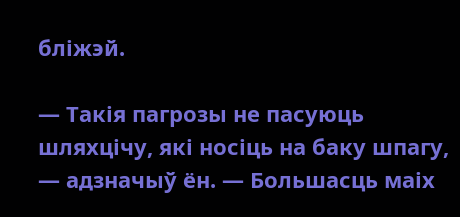бліжэй.

— Такія пагрозы не пасуюць шляхцічу, які носіць на баку шпагу, — адзначыў ён. — Большасць маіх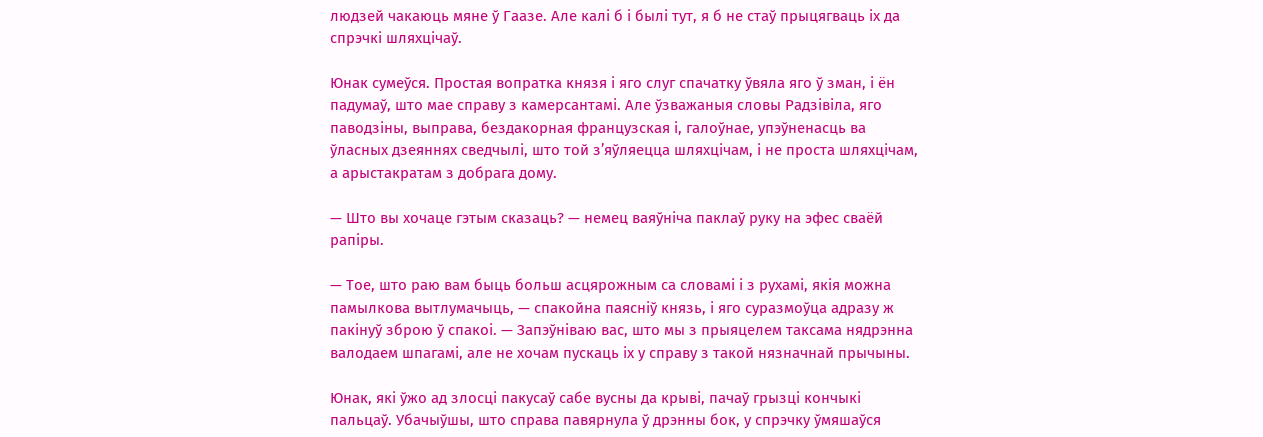людзей чакаюць мяне ў Гаазе. Але калі б і былі тут, я б не стаў прыцягваць іх да спрэчкі шляхцічаў.

Юнак сумеўся. Простая вопратка князя і яго слуг спачатку ўвяла яго ў зман, і ён падумаў, што мае справу з камерсантамі. Але ўзважаныя словы Радзівіла, яго паводзіны, выправа, бездакорная французская і, галоўнае, упэўненасць ва ўласных дзеяннях сведчылі, што той з’яўляецца шляхцічам, і не проста шляхцічам, а арыстакратам з добрага дому.

— Што вы хочаце гэтым сказаць? — немец ваяўніча паклаў руку на эфес сваёй рапіры.

— Тое, што раю вам быць больш асцярожным са словамі і з рухамі, якія можна памылкова вытлумачыць, — спакойна паясніў князь, і яго суразмоўца адразу ж пакінуў зброю ў спакоі. — Запэўніваю вас, што мы з прыяцелем таксама нядрэнна валодаем шпагамі, але не хочам пускаць іх у справу з такой нязначнай прычыны.

Юнак, які ўжо ад злосці пакусаў сабе вусны да крыві, пачаў грызці кончыкі пальцаў. Убачыўшы, што справа павярнула ў дрэнны бок, у спрэчку ўмяшаўся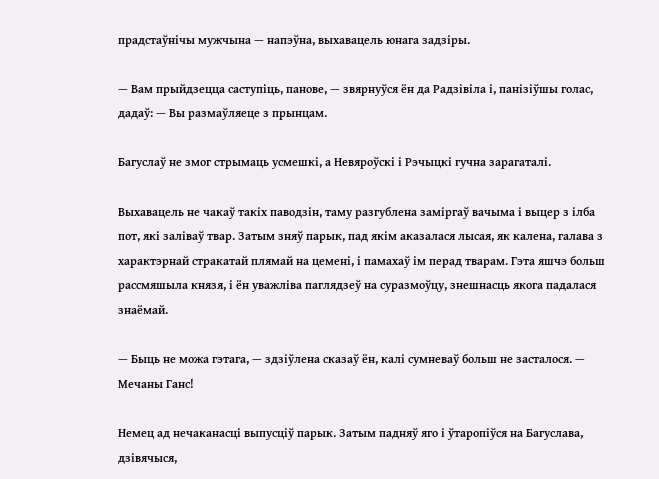прадстаўнічы мужчына — напэўна, выхавацель юнага задзіры.

— Вам прыйдзецца саступіць, панове, — звярнуўся ён да Радзівіла і, панізіўшы голас, дадаў: — Вы размаўляеце з прынцам.

Багуслаў не змог стрымаць усмешкі, а Невяроўскі і Рэчыцкі гучна зарагаталі.

Выхавацель не чакаў такіх паводзін, таму разгублена заміргаў вачыма і выцер з ілба пот, які заліваў твар. Затым зняў парык, пад якім аказалася лысая, як калена, галава з характэрнай стракатай плямай на цемені, і памахаў ім перад тварам. Гэта яшчэ больш рассмяшыла князя, і ён уважліва паглядзеў на суразмоўцу, знешнасць якога падалася знаёмай.

— Быць не можа гэтага, — здзіўлена сказаў ён, калі сумневаў больш не засталося. — Мечаны Ганс!

Немец ад нечаканасці выпусціў парык. Затым падняў яго і ўтаропіўся на Багуслава, дзівячыся,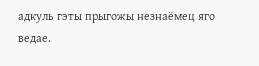адкуль гэты прыгожы незнаёмец яго ведае.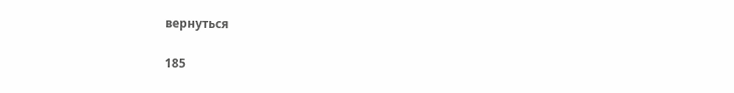вернуться

185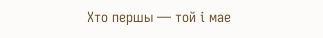Хто першы — той і мае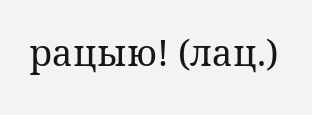рацыю! (лац.)